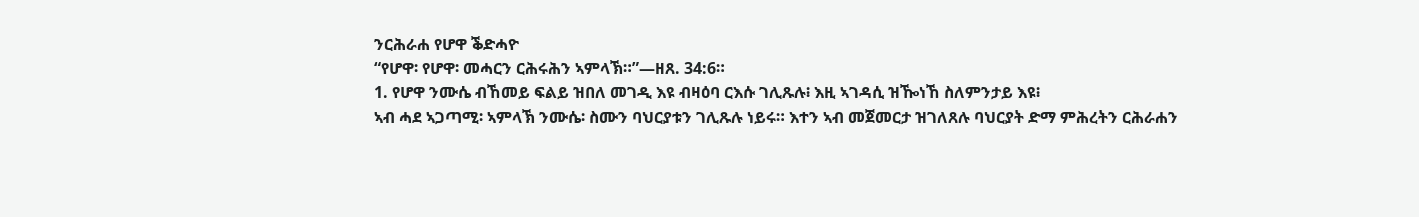ንርሕራሐ የሆዋ ቕድሓዮ
“የሆዋ፡ የሆዋ፡ መሓርን ርሕሩሕን ኣምላኽ።”—ዘጸ. 34:6።
1. የሆዋ ንሙሴ ብኸመይ ፍልይ ዝበለ መገዲ እዩ ብዛዕባ ርእሱ ገሊጹሉ፧ እዚ ኣገዳሲ ዝዀነኸ ስለምንታይ እዩ፧
ኣብ ሓደ ኣጋጣሚ፡ ኣምላኽ ንሙሴ፡ ስሙን ባህርያቱን ገሊጹሉ ነይሩ። እተን ኣብ መጀመርታ ዝገለጸሉ ባህርያት ድማ ምሕረትን ርሕራሐን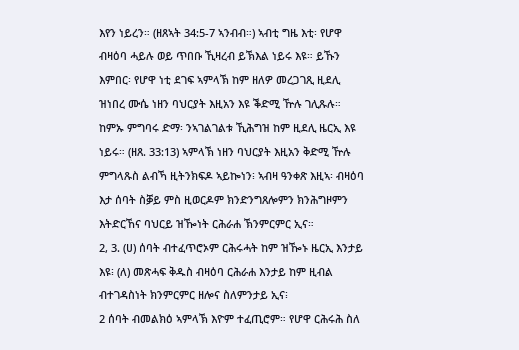እየን ነይረን። (ዘጸኣት 34:5-7 ኣንብብ።) ኣብቲ ግዜ እቲ፡ የሆዋ ብዛዕባ ሓይሉ ወይ ጥበቡ ኺዛረብ ይኽእል ነይሩ እዩ። ይኹን እምበር፡ የሆዋ ነቲ ደገፍ ኣምላኽ ከም ዘለዎ መረጋገጺ ዚደሊ ዝነበረ ሙሴ ነዘን ባህርያት እዚአን እዩ ቕድሚ ዅሉ ገሊጹሉ። ከምኡ ምግባሩ ድማ፡ ንኣገልገልቱ ኺሕግዝ ከም ዚደሊ ዜርኢ እዩ ነይሩ። (ዘጸ. 33:13) ኣምላኽ ነዘን ባህርያት እዚአን ቅድሚ ዅሉ ምግላጹስ ልብኻ ዚትንክፍዶ ኣይኰነን፧ ኣብዛ ዓንቀጽ እዚኣ፡ ብዛዕባ እታ ሰባት ስቓይ ምስ ዚወርዶም ክንድንግጸሎምን ክንሕግዞምን እትድርኸና ባህርይ ዝዀነት ርሕራሐ ኽንምርምር ኢና።
2, 3. (ሀ) ሰባት ብተፈጥሮኦም ርሕሩሓት ከም ዝዀኑ ዜርኢ እንታይ እዩ፧ (ለ) መጽሓፍ ቅዱስ ብዛዕባ ርሕራሐ እንታይ ከም ዚብል ብተገዳስነት ክንምርምር ዘሎና ስለምንታይ ኢና፧
2 ሰባት ብመልክዕ ኣምላኽ እዮም ተፈጢሮም። የሆዋ ርሕሩሕ ስለ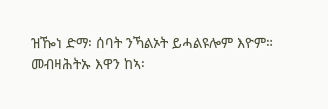ዝዀነ ድማ፡ ሰባት ንኻልኦት ይሓልዩሎም እዮም። መብዛሕትኡ እዋን ከኣ፡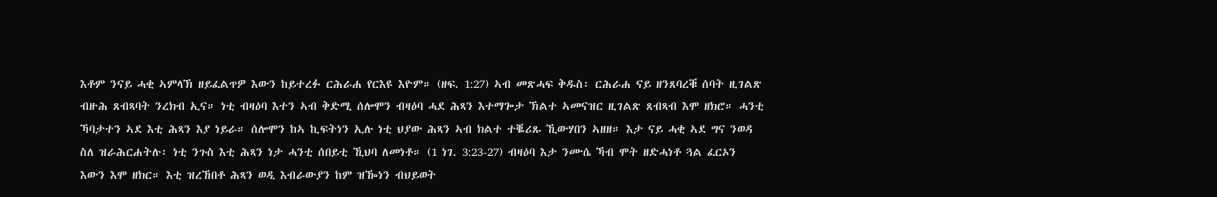እቶም ንናይ ሓቂ ኣምላኽ ዘይፈልጥዎ እውን ከይተረፉ ርሕራሐ የርእዩ እዮም። (ዘፍ. 1:27) ኣብ መጽሓፍ ቅዱስ፡ ርሕራሐ ናይ ዘንጸባረቑ ሰባት ዚገልጽ ብዙሕ ጸብጻባት ንረክብ ኢና። ነቲ ብዛዕባ እተን ኣብ ቅድሚ ሰሎሞን ብዛዕባ ሓደ ሕጻን እተማጐታ ኽልተ ኣመናዝር ዚገልጽ ጸብጻብ እሞ ዘክሮ። ሓንቲ ኻባታተን ኣደ እቲ ሕጻን እያ ነይራ። ሰሎሞን ከኣ ኪፍትነን ኢሉ ነቲ ህያው ሕጻን ኣብ ክልተ ተቘሪጹ ኺውሃበን ኣዘዘ። እታ ናይ ሓቂ ኣደ ግና ንወዳ ስለ ዝራሕርሐትሉ፡ ነቲ ንጉስ እቲ ሕጻን ነታ ሓንቲ ሰበይቲ ኺህባ ለመነቶ። (1 ነገ. 3:23-27) ብዛዕባ እታ ንሙሴ ኻብ ሞት ዘድሓነቶ ጓል ፈርኦን እውን እሞ ዘክር። እቲ ዝረኸበቶ ሕጻን ወዲ እብራውያን ከም ዝዀነን ብህይወት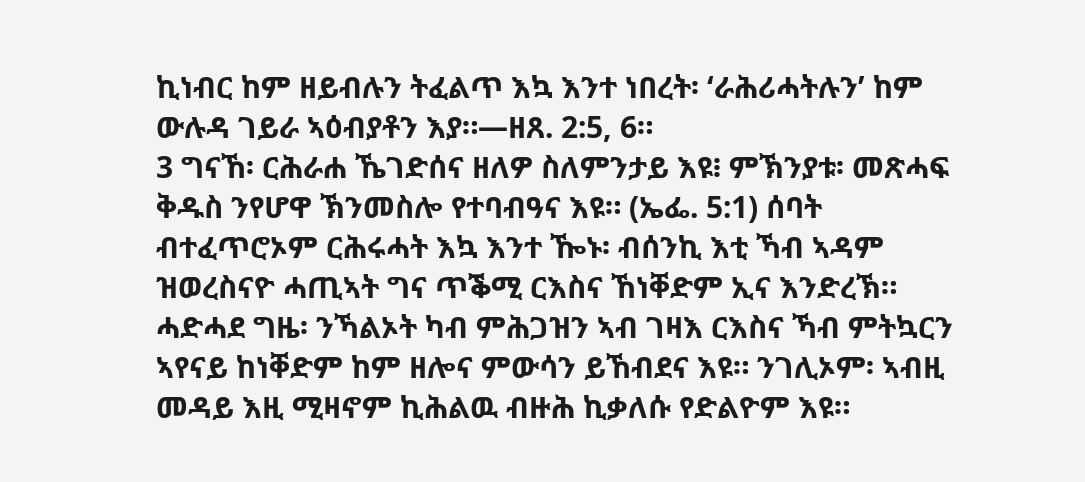ኪነብር ከም ዘይብሉን ትፈልጥ እኳ እንተ ነበረት፡ ‘ራሕሪሓትሉን’ ከም ውሉዳ ገይራ ኣዕብያቶን እያ።—ዘጸ. 2:5, 6።
3 ግናኸ፡ ርሕራሐ ኼገድሰና ዘለዎ ስለምንታይ እዩ፧ ምኽንያቱ፡ መጽሓፍ ቅዱስ ንየሆዋ ኽንመስሎ የተባብዓና እዩ። (ኤፌ. 5:1) ሰባት ብተፈጥሮኦም ርሕሩሓት እኳ እንተ ዀኑ፡ ብሰንኪ እቲ ኻብ ኣዳም ዝወረስናዮ ሓጢኣት ግና ጥቕሚ ርእስና ኸነቐድም ኢና እንድረኽ። ሓድሓደ ግዜ፡ ንኻልኦት ካብ ምሕጋዝን ኣብ ገዛእ ርእስና ኻብ ምትኳርን ኣየናይ ከነቐድም ከም ዘሎና ምውሳን ይኸብደና እዩ። ንገሊኦም፡ ኣብዚ መዳይ እዚ ሚዛኖም ኪሕልዉ ብዙሕ ኪቃለሱ የድልዮም እዩ።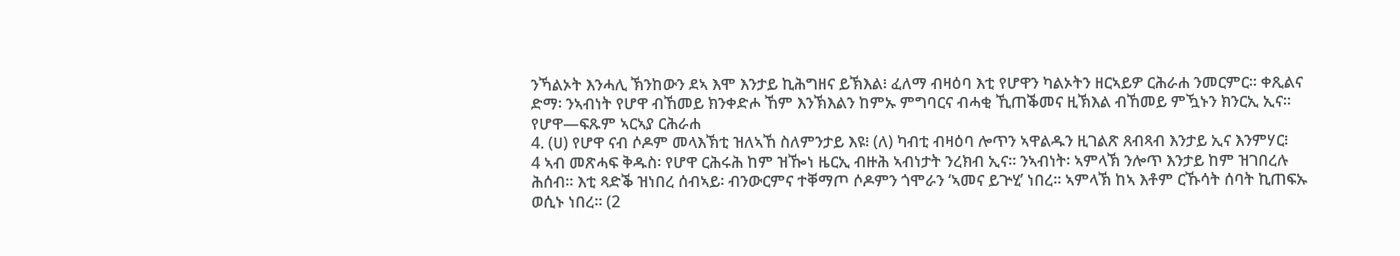ንኻልኦት እንሓሊ ኽንከውን ደኣ እሞ እንታይ ኪሕግዘና ይኽእል፧ ፈለማ ብዛዕባ እቲ የሆዋን ካልኦትን ዘርኣይዎ ርሕራሐ ንመርምር። ቀጺልና ድማ፡ ንኣብነት የሆዋ ብኸመይ ክንቀድሖ ኸም እንኽእልን ከምኡ ምግባርና ብሓቂ ኺጠቕመና ዚኽእል ብኸመይ ምዃኑን ክንርኢ ኢና።
የሆዋ—ፍጹም ኣርኣያ ርሕራሐ
4. (ሀ) የሆዋ ናብ ሶዶም መላእኽቲ ዝለኣኸ ስለምንታይ እዩ፧ (ለ) ካብቲ ብዛዕባ ሎጥን ኣዋልዱን ዚገልጽ ጸብጻብ እንታይ ኢና እንምሃር፧
4 ኣብ መጽሓፍ ቅዱስ፡ የሆዋ ርሕሩሕ ከም ዝዀነ ዜርኢ ብዙሕ ኣብነታት ንረክብ ኢና። ንኣብነት፡ ኣምላኽ ንሎጥ እንታይ ከም ዝገበረሉ ሕሰብ። እቲ ጻድቕ ዝነበረ ሰብኣይ፡ ብንውርምና ተቐማጦ ሶዶምን ጎሞራን ‘ኣመና ይጕሂ’ ነበረ። ኣምላኽ ከኣ እቶም ርኹሳት ሰባት ኪጠፍኡ ወሲኑ ነበረ። (2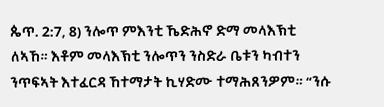ጴጥ. 2:7, 8) ንሎጥ ምእንቲ ኼድሕኖ ድማ መላእኽቲ ለኣኸ። እቶም መላእኽቲ ንሎጥን ንስድራ ቤቱን ካብተን ንጥፍኣት እተፈርዳ ኸተማታት ኪሃድሙ ተማሕጸንዎም። “ንሱ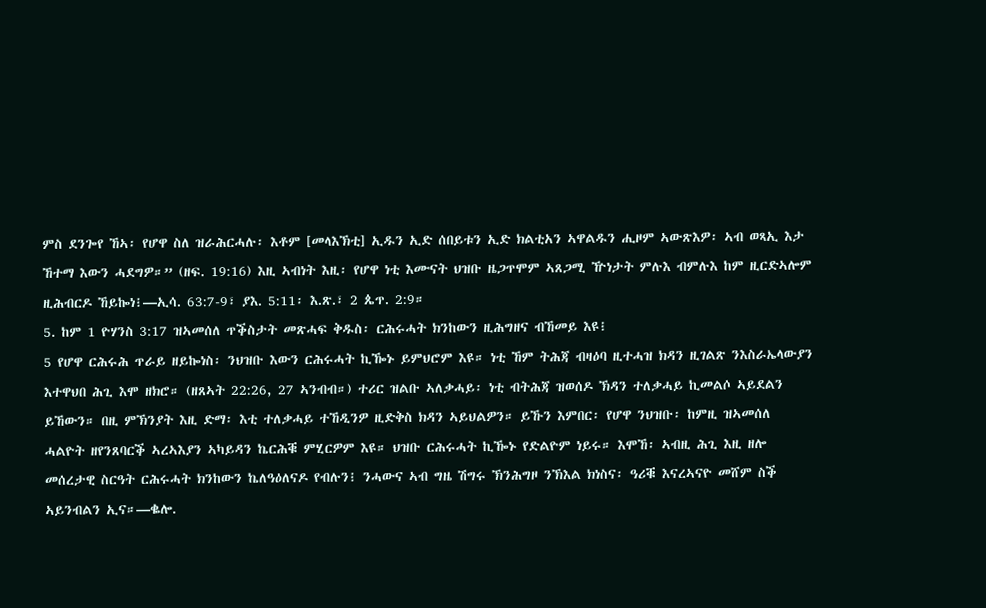ምስ ደንጐየ ኸኣ፡ የሆዋ ስለ ዝራሕርሓሉ፡ እቶም [መላእኽቲ] ኢዱን ኢድ ሰበይቱን ኢድ ክልቲአን ኣዋልዱን ሒዞም ኣውጽእዎ፡ ኣብ ወጻኢ እታ ኸተማ እውን ሓደግዎ።” (ዘፍ. 19:16) እዚ ኣብነት እዚ፡ የሆዋ ነቲ እሙናት ህዝቡ ዜጋጥሞም ኣጸጋሚ ዅነታት ምሉእ ብምሉእ ከም ዚርድኣሎም ዚሕብርዶ ኸይኰነ፧—ኢሳ. 63:7-9፣ ያእ. 5:11፡ እ.ጽ.፣ 2 ጴጥ. 2:9።
5. ከም 1 ዮሃንስ 3:17 ዝኣመሰለ ጥቕስታት መጽሓፍ ቅዱስ፡ ርሕሩሓት ክንከውን ዚሕግዘና ብኸመይ እዩ፧
5 የሆዋ ርሕሩሕ ጥራይ ዘይኰነስ፡ ንህዝቡ እውን ርሕሩሓት ኪዀኑ ይምህሮም እዩ። ነቲ ኸም ትሕጃ ብዛዕባ ዚተሓዝ ክዳን ዚገልጽ ንእስራኤላውያን እተዋህበ ሕጊ እሞ ዘክሮ። (ዘጸኣት 22:26, 27 ኣንብብ።) ተሪር ዝልቡ ኣለቃሓይ፡ ነቲ ብትሕጃ ዝወሰዶ ኽዳን ተለቃሓይ ኪመልሶ ኣይደልን ይኸውን። በዚ ምኽንያት እዚ ድማ፡ እቲ ተለቃሓይ ተኸዲንዎ ዚድቅስ ክዳን ኣይህልዎን። ይኹን እምበር፡ የሆዋ ንህዝቡ፡ ከምዚ ዝኣመሰለ ሓልዮት ዘየንጸባርቕ ኣረኣእያን ኣካይዳን ኬርሕቑ ምሂርዎም እዩ። ህዝቡ ርሕሩሓት ኪዀኑ የድልዮም ነይሩ። እሞኸ፡ ኣብዚ ሕጊ እዚ ዘሎ መሰረታዊ ስርዓት ርሕሩሓት ክንከውን ኬለዓዕለናዶ የብሉን፧ ንሓውና ኣብ ግዜ ሽግሩ ኽንሕግዞ ንኽእል ክነስና፡ ዓሪቑ እናረኣናዮ መሸም ስቕ ኣይንብልን ኢና።—ቈሎ.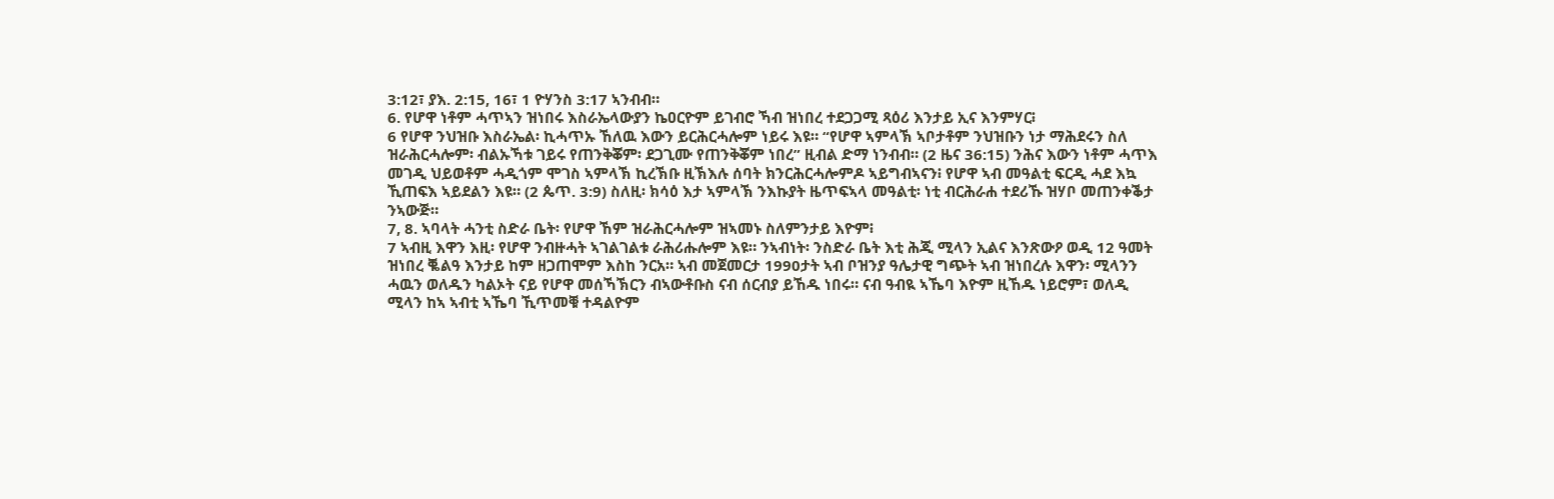3:12፣ ያእ. 2:15, 16፣ 1 ዮሃንስ 3:17 ኣንብብ።
6. የሆዋ ነቶም ሓጥኣን ዝነበሩ እስራኤላውያን ኬዐርዮም ይገብሮ ኻብ ዝነበረ ተደጋጋሚ ጻዕሪ እንታይ ኢና እንምሃር፧
6 የሆዋ ንህዝቡ እስራኤል፡ ኪሓጥኡ ኸለዉ እውን ይርሕርሓሎም ነይሩ እዩ። “የሆዋ ኣምላኽ ኣቦታቶም ንህዝቡን ነታ ማሕደሩን ስለ ዝራሕርሓሎም፡ ብልኡኻቱ ገይሩ የጠንቅቖም፡ ደጋጊሙ የጠንቅቖም ነበረ” ዚብል ድማ ነንብብ። (2 ዜና 36:15) ንሕና እውን ነቶም ሓጥእ መገዲ ህይወቶም ሓዲጎም ሞገስ ኣምላኽ ኪረኽቡ ዚኽእሉ ሰባት ክንርሕርሓሎምዶ ኣይግብኣናን፧ የሆዋ ኣብ መዓልቲ ፍርዲ ሓደ እኳ ኺጠፍእ ኣይደልን እዩ። (2 ጴጥ. 3:9) ስለዚ፡ ክሳዕ እታ ኣምላኽ ንእኩያት ዜጥፍኣላ መዓልቲ፡ ነቲ ብርሕራሐ ተደሪኹ ዝሃቦ መጠንቀቕታ ንኣውጅ።
7, 8. ኣባላት ሓንቲ ስድራ ቤት፡ የሆዋ ኸም ዝራሕርሓሎም ዝኣመኑ ስለምንታይ እዮም፧
7 ኣብዚ እዋን እዚ፡ የሆዋ ንብዙሓት ኣገልገልቱ ራሕሪሑሎም እዩ። ንኣብነት፡ ንስድራ ቤት እቲ ሕጂ ሚላን ኢልና እንጽውዖ ወዲ 12 ዓመት ዝነበረ ቘልዓ እንታይ ከም ዘጋጠሞም እስከ ንርአ። ኣብ መጀመርታ 1990ታት ኣብ ቦዝንያ ዓሌታዊ ግጭት ኣብ ዝነበረሉ እዋን፡ ሚላንን ሓዉን ወለዱን ካልኦት ናይ የሆዋ መሰኻኽርን ብኣውቶቡስ ናብ ሰርብያ ይኸዱ ነበሩ። ናብ ዓብዪ ኣኼባ እዮም ዚኸዱ ነይሮም፣ ወለዲ ሚላን ከኣ ኣብቲ ኣኼባ ኺጥመቑ ተዳልዮም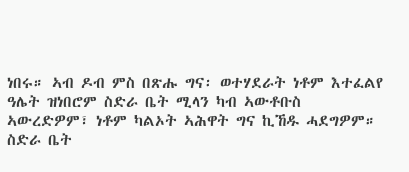ነበሩ። ኣብ ዶብ ምስ በጽሑ ግና፡ ወተሃደራት ነቶም እተፈልየ ዓሌት ዝነበሮም ስድራ ቤት ሚላን ካብ ኣውቶቡስ ኣውረድዎም፣ ነቶም ካልኦት ኣሕዋት ግና ኪኸዱ ሓደግዎም። ስድራ ቤት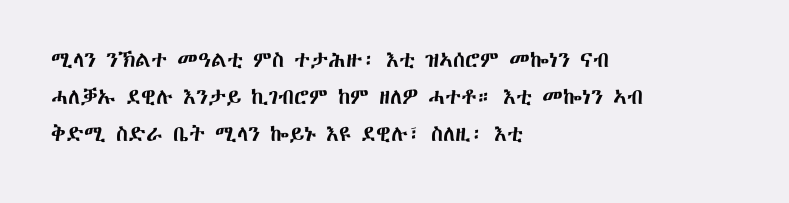ሚላን ንኽልተ መዓልቲ ምስ ተታሕዙ፡ እቲ ዝኣሰሮም መኰነን ናብ ሓለቓኡ ደዊሉ እንታይ ኪገብሮም ከም ዘለዎ ሓተቶ። እቲ መኰነን ኣብ ቅድሚ ስድራ ቤት ሚላን ኰይኑ እዩ ደዊሉ፣ ስለዚ፡ እቲ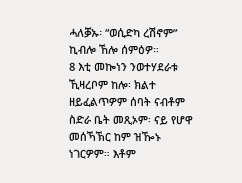ሓለቓኡ፡ “ወሲድካ ረሽኖም” ኪብሎ ኸሎ ሰምዕዎ።
8 እቲ መኰነን ንወተሃደራቱ ኺዛረቦም ከሎ፡ ክልተ ዘይፈልጥዎም ሰባት ናብቶም ስድራ ቤት መጺኦም፡ ናይ የሆዋ መሰኻኽር ከም ዝዀኑ ነገርዎም። እቶም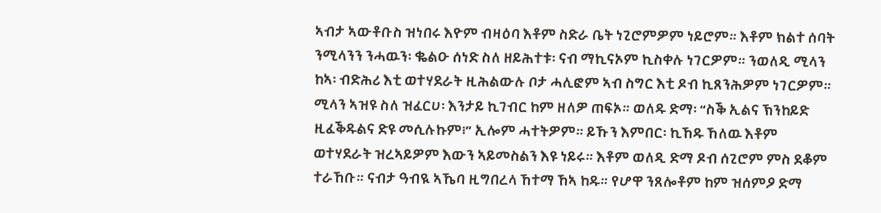ኣብታ ኣውቶቡስ ዝነበሩ እዮም ብዛዕባ እቶም ስድራ ቤት ነጊሮምዎም ነይሮም። እቶም ክልተ ሰባት ንሚላንን ንሓዉን፡ ቈልዑ ሰነድ ስለ ዘይሕተቱ፡ ናብ ማኪናኦም ኪስቀሉ ነገርዎም። ንወለዲ ሚላን ከኣ፡ ብድሕሪ እቲ ወተሃደራት ዚሕልውሉ ቦታ ሓሊፎም ኣብ ስግር እቲ ዶብ ኪጸንሕዎም ነገርዎም። ሚላን ኣዝዩ ስለ ዝፈርሀ፡ እንታይ ኪገብር ከም ዘለዎ ጠፍኦ። ወለዱ ድማ፡ “ስቕ ኢልና ኽንከይድ ዚፈቕዱልና ድዩ መሲሉኩም፧” ኢሎም ሓተትዎም። ይኹን እምበር፡ ኪኸዱ ኸለዉ እቶም ወተሃደራት ዝረኣይዎም እውን ኣይመስልን እዩ ነይሩ። እቶም ወለዲ ድማ ዶብ ሰጊሮም ምስ ደቆም ተራኸቡ። ናብታ ዓብዪ ኣኼባ ዚግበረላ ኸተማ ኸኣ ከዱ። የሆዋ ንጸሎቶም ከም ዝሰምዖ ድማ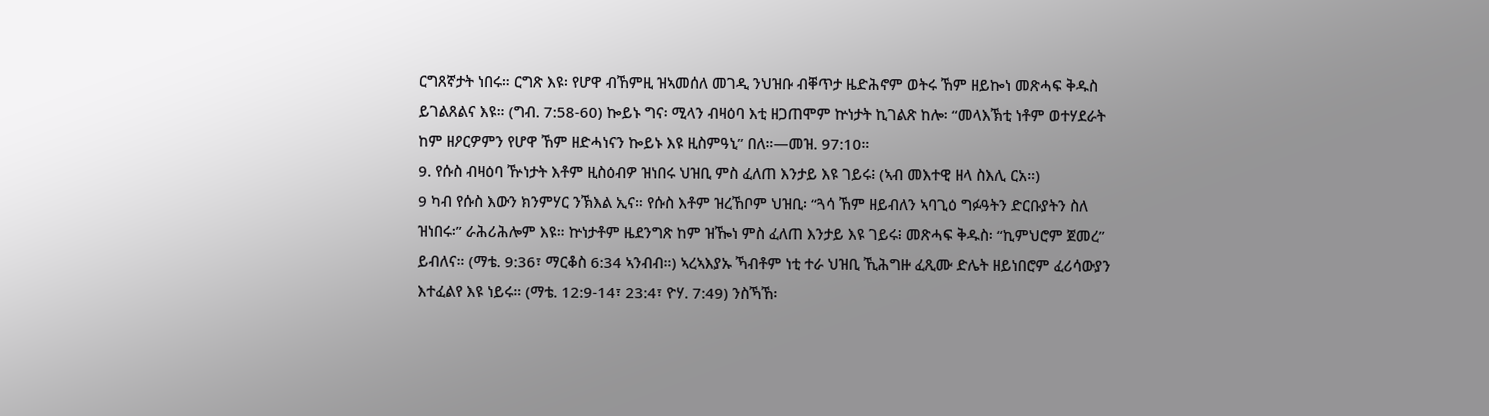ርግጸኛታት ነበሩ። ርግጽ እዩ፡ የሆዋ ብኸምዚ ዝኣመሰለ መገዲ ንህዝቡ ብቐጥታ ዜድሕኖም ወትሩ ኸም ዘይኰነ መጽሓፍ ቅዱስ ይገልጸልና እዩ። (ግብ. 7:58-60) ኰይኑ ግና፡ ሚላን ብዛዕባ እቲ ዘጋጠሞም ኵነታት ኪገልጽ ከሎ፡ “መላእኽቲ ነቶም ወተሃደራት ከም ዘዖርዎምን የሆዋ ኸም ዘድሓነናን ኰይኑ እዩ ዚስምዓኒ” በለ።—መዝ. 97:10።
9. የሱስ ብዛዕባ ዅነታት እቶም ዚስዕብዎ ዝነበሩ ህዝቢ ምስ ፈለጠ እንታይ እዩ ገይሩ፧ (ኣብ መእተዊ ዘላ ስእሊ ርአ።)
9 ካብ የሱስ እውን ክንምሃር ንኽእል ኢና። የሱስ እቶም ዝረኸቦም ህዝቢ፡ “ጓሳ ኸም ዘይብለን ኣባጊዕ ግፉዓትን ድርቡያትን ስለ ዝነበሩ፡” ራሕሪሕሎም እዩ። ኵነታቶም ዜደንግጽ ከም ዝዀነ ምስ ፈለጠ እንታይ እዩ ገይሩ፧ መጽሓፍ ቅዱስ፡ “ኪምህሮም ጀመረ” ይብለና። (ማቴ. 9:36፣ ማርቆስ 6:34 ኣንብብ።) ኣረኣእያኡ ኻብቶም ነቲ ተራ ህዝቢ ኺሕግዙ ፈጺሙ ድሌት ዘይነበሮም ፈሪሳውያን እተፈልየ እዩ ነይሩ። (ማቴ. 12:9-14፣ 23:4፣ ዮሃ. 7:49) ንስኻኸ፡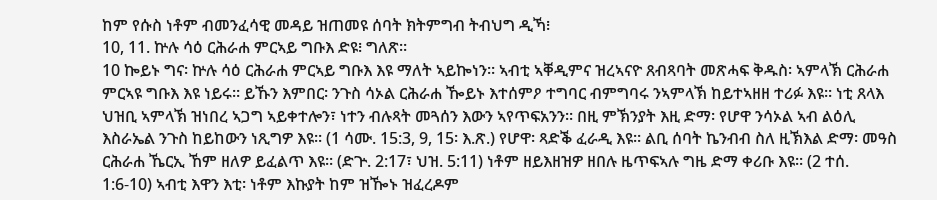ከም የሱስ ነቶም ብመንፈሳዊ መዳይ ዝጠመዩ ሰባት ክትምግብ ትብህግ ዲኻ፧
10, 11. ኵሉ ሳዕ ርሕራሐ ምርኣይ ግቡእ ድዩ፧ ግለጽ።
10 ኰይኑ ግና፡ ኵሉ ሳዕ ርሕራሐ ምርኣይ ግቡእ እዩ ማለት ኣይኰነን። ኣብቲ ኣቐዲምና ዝረኣናዮ ጸብጻባት መጽሓፍ ቅዱስ፡ ኣምላኽ ርሕራሐ ምርኣዩ ግቡእ እዩ ነይሩ። ይኹን እምበር፡ ንጉስ ሳኦል ርሕራሐ ዀይኑ እተሰምዖ ተግባር ብምግባሩ ንኣምላኽ ከይተኣዘዘ ተሪፉ እዩ። ነቲ ጸላእ ህዝቢ ኣምላኽ ዝነበረ ኣጋግ ኣይቀተሎን፣ ነተን ብሉጻት መጓሰን እውን ኣየጥፍአንን። በዚ ምኽንያት እዚ ድማ፡ የሆዋ ንሳኦል ኣብ ልዕሊ እስራኤል ንጉስ ከይከውን ነጺግዎ እዩ። (1 ሳሙ. 15:3, 9, 15፡ እ.ጽ.) የሆዋ፡ ጻድቕ ፈራዲ እዩ። ልቢ ሰባት ኬንብብ ስለ ዚኽእል ድማ፡ መዓስ ርሕራሐ ኼርኢ ኸም ዘለዎ ይፈልጥ እዩ። (ድጕ. 2:17፣ ህዝ. 5:11) ነቶም ዘይእዘዝዎ ዘበሉ ዜጥፍኣሉ ግዜ ድማ ቀሪቡ እዩ። (2 ተሰ. 1:6-10) ኣብቲ እዋን እቲ፡ ነቶም እኩያት ከም ዝዀኑ ዝፈረዶም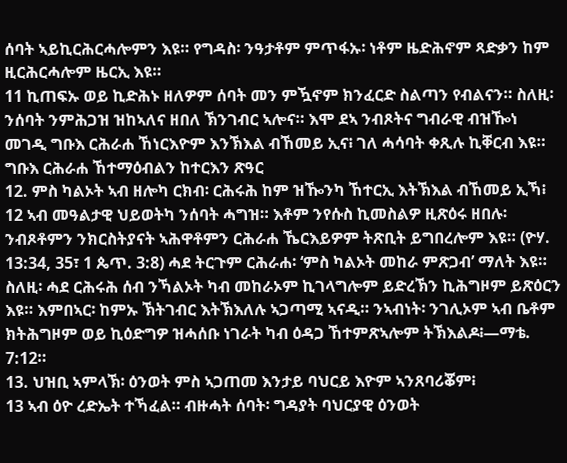ሰባት ኣይኪርሕርሓሎምን እዩ። የግዳስ፡ ንዓታቶም ምጥፋኡ፡ ነቶም ዜድሕኖም ጻድቃን ከም ዚርሕርሓሎም ዜርኢ እዩ።
11 ኪጠፍኡ ወይ ኪድሕኑ ዘለዎም ሰባት መን ምዃኖም ክንፈርድ ስልጣን የብልናን። ስለዚ፡ ንሰባት ንምሕጋዝ ዝከኣለና ዘበለ ኽንገብር ኣሎና። እሞ ደኣ ንብጾትና ግብራዊ ብዝዀነ መገዲ ግቡእ ርሕራሐ ኸነርእዮም እንኽእል ብኸመይ ኢና፧ ገለ ሓሳባት ቀጺሉ ኪቐርብ እዩ።
ግቡእ ርሕራሐ ኸተማዕብልን ከተርእን ጽዓር
12. ምስ ካልኦት ኣብ ዘሎካ ርክብ፡ ርሕሩሕ ከም ዝዀንካ ኸተርኢ እትኽእል ብኸመይ ኢኻ፧
12 ኣብ መዓልታዊ ህይወትካ ንሰባት ሓግዝ። እቶም ንየሱስ ኪመስልዎ ዚጽዕሩ ዘበሉ፡ ንብጾቶምን ንክርስትያናት ኣሕዋቶምን ርሕራሐ ኼርእይዎም ትጽቢት ይግበረሎም እዩ። (ዮሃ. 13:34, 35፣ 1 ጴጥ. 3:8) ሓደ ትርጉም ርሕራሐ፡ ‘ምስ ካልኦት መከራ ምጽጋብ’ ማለት እዩ። ስለዚ፡ ሓደ ርሕሩሕ ሰብ ንኻልኦት ካብ መከራኦም ኪገላግሎም ይድረኽን ኪሕግዞም ይጽዕርን እዩ። እምበኣር፡ ከምኡ ኽትገብር እትኽእለሉ ኣጋጣሚ ኣናዲ። ንኣብነት፡ ንገሊኦም ኣብ ቤቶም ክትሕግዞም ወይ ኪዕድግዎ ዝሓሰቡ ነገራት ካብ ዕዳጋ ኸተምጽኣሎም ትኽእልዶ፧—ማቴ. 7:12።
13. ህዝቢ ኣምላኽ፡ ዕንወት ምስ ኣጋጠመ እንታይ ባህርይ እዮም ኣንጸባሪቖም፧
13 ኣብ ዕዮ ረድኤት ተኻፈል። ብዙሓት ሰባት፡ ግዳያት ባህርያዊ ዕንወት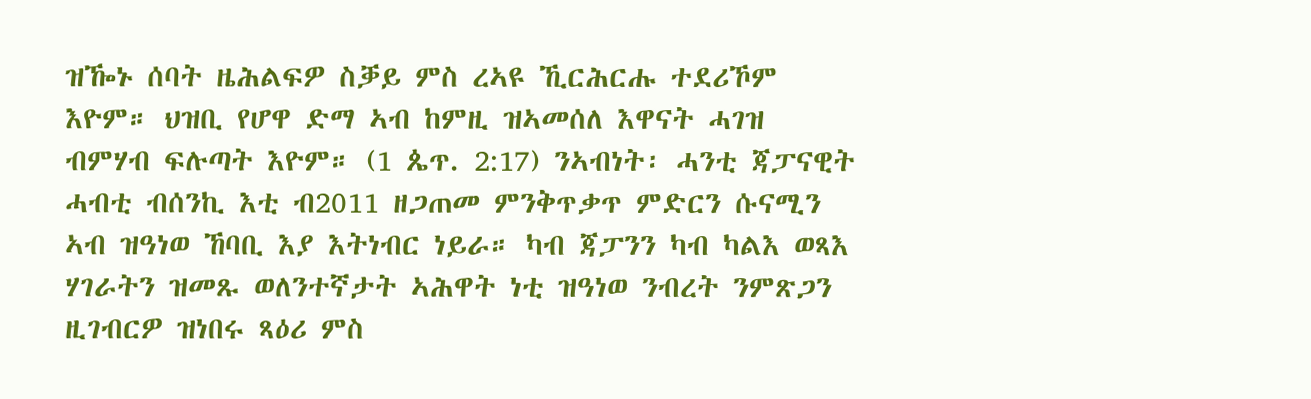ዝዀኑ ሰባት ዜሕልፍዎ ስቓይ ምስ ረኣዩ ኺርሕርሑ ተደሪኾም እዮም። ህዝቢ የሆዋ ድማ ኣብ ከምዚ ዝኣመሰለ እዋናት ሓገዝ ብምሃብ ፍሉጣት እዮም። (1 ጴጥ. 2:17) ንኣብነት፡ ሓንቲ ጃፓናዊት ሓብቲ ብሰንኪ እቲ ብ2011 ዘጋጠመ ምንቅጥቃጥ ምድርን ሱናሚን ኣብ ዝዓነወ ኸባቢ እያ እትነብር ነይራ። ካብ ጃፓንን ካብ ካልእ ወጻእ ሃገራትን ዝመጹ ወለንተኛታት ኣሕዋት ነቲ ዝዓነወ ንብረት ንምጽጋን ዚገብርዎ ዝነበሩ ጻዕሪ ምስ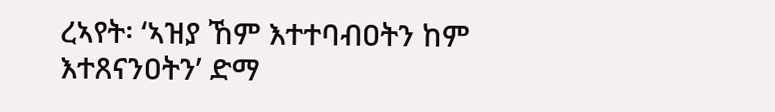ረኣየት፡ ‘ኣዝያ ኸም እተተባብዐትን ከም እተጸናንዐትን’ ድማ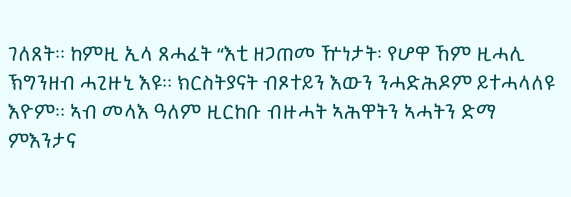ገለጸት። ከምዚ ኢላ ጸሓፈት “እቲ ዘጋጠመ ዅነታት፡ የሆዋ ኸም ዚሓሊ ኽግንዘብ ሓጊዙኒ እዩ። ክርስትያናት ብጾተይን እውን ንሓድሕዶም ይተሓላለዩ እዮም። ኣብ መላእ ዓለም ዚርከቡ ብዙሓት ኣሕዋትን ኣሓትን ድማ ምእንታና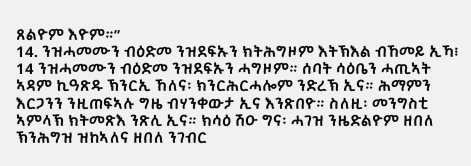ጸልዮም እዮም።”
14. ንዝሓመሙን ብዕድመ ንዝደፍኡን ክትሕግዞም እትኽእል ብኸመይ ኢኻ፧
14 ንዝሓመሙን ብዕድመ ንዝደፍኡን ሓግዞም። ሰባት ሳዕቤን ሓጢኣት ኣዳም ኪዓጽዱ ኽንርኢ ኸለና፡ ክንርሕርሓሎም ንድረኽ ኢና። ሕማምን እርጋንን ንዚጠፍኣሉ ግዜ ብሃንቀውታ ኢና እንጽበዮ። ስለዚ፡ መንግስቲ ኣምላኽ ክትመጽእ ንጽሊ ኢና። ክሳዕ ሽዑ ግና፡ ሓገዝ ንዜድልዮም ዘበለ ኽንሕግዝ ዝከኣለና ዘበለ ንገብር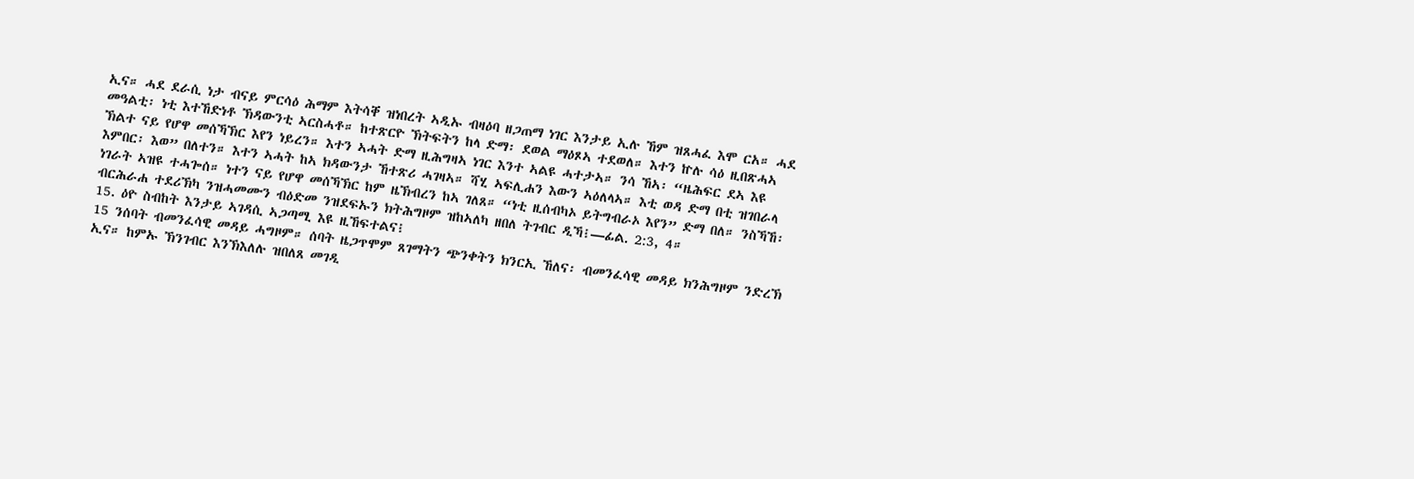ኢና። ሓደ ደራሲ ነታ ብናይ ምርሳዕ ሕማም እትሳቐ ዝነበረት ኣዲኡ ብዛዕባ ዘጋጠማ ነገር እንታይ ኢሉ ኸም ዝጸሓፈ እሞ ርአ። ሓደ መዓልቲ፡ ነቲ እተኸድነቶ ኽዳውንቲ ኣርስሓቶ። ከተጽርዮ ኽትፍትን ከላ ድማ፡ ደወል ማዕጾኣ ተደወለ። እተን ኵሉ ሳዕ ዚበጽሓኣ ኽልተ ናይ የሆዋ መሰኻኽር እየን ነይረን። እተን ኣሓት ድማ ዚሕግዛኣ ነገር እንተ ኣልዩ ሓተታኣ። ንሳ ኸኣ፡ “ዜሕፍር ደኣ እዩ እምበር፡ እወ” በለተን። እተን ኣሓት ከኣ ክዳውንታ ኸተጽሪ ሓገዛኣ። ሻሂ ኣፍሊሐን እውን ኣዕለላኣ። እቲ ወዳ ድማ በቲ ዝገበራላ ነገራት ኣዝዩ ተሓጐሰ። ነተን ናይ የሆዋ መሰኻኽር ከም ዜኽብረን ከኣ ገለጸ። “ነቲ ዚሰብካኦ ይትግብራኦ እየን” ድማ በለ። ንስኻኸ፡ ብርሕራሐ ተደሪኽካ ንዝሓመሙን ብዕድመ ንዝደፍኡን ክትሕግዞም ዝከኣለካ ዘበለ ትገብር ዲኻ፧—ፊል. 2:3, 4።
15. ዕዮ ስብከት እንታይ ኣገዳሲ ኣጋጣሚ እዩ ዚኸፍተልና፧
15 ንሰባት ብመንፈሳዊ መዳይ ሓግዞም። ሰባት ዜጋጥሞም ጸገማትን ጭንቀትን ክንርኢ ኸለና፡ ብመንፈሳዊ መዳይ ክንሕግዞም ንድረኽ ኢና። ከምኡ ኽንገብር እንኽእለሉ ዝበለጸ መገዲ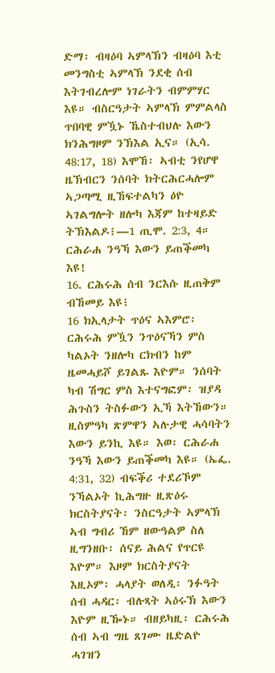ድማ፡ ብዛዕባ ኣምላኽን ብዛዕባ እቲ መንግስቲ ኣምላኽ ንደቂ ሰብ እትገብረሎም ነገራትን ብምምሃር እዩ። ብስርዓታት ኣምላኽ ምምልላስ ጥበባዊ ምዃኑ ኼስተብህሉ እውን ክንሕግዞም ንኽእል ኢና። (ኢሳ. 48:17, 18) እሞኸ፡ ኣብቲ ንየሆዋ ዜኽብርን ንሰባት ክትርሕርሓሎም ኣጋጣሚ ዚኸፍተልካን ዕዮ ኣገልግሎት ዘሎካ እጃም ከተዛይድ ትኽእልዶ፧—1 ጢሞ. 2:3, 4።
ርሕራሐ ንዓኻ እውን ይጠቕመካ እዩ!
16. ርሕሩሕ ሰብ ንርእሱ ዚጠቅም ብኸመይ እዩ፧
16 ክኢላታት ጥዕና ኣእምሮ፡ ርሕሩሕ ምዃን ንጥዕናኻን ምስ ካልኦት ንዘሎካ ርክብን ከም ዜመሓይሾ ይገልጹ እዮም። ንሰባት ካብ ሽግር ምስ እተናግፎም፡ ዝያዳ ሕጉስን ትስፉውን ኢኻ እትኸውን። ዚስምዓካ ጽምዋን ኣሉታዊ ሓሳባትን እውን ይንኪ እዩ። እወ፡ ርሕራሐ ንዓኻ እውን ይጠቕመካ እዩ። (ኤፌ. 4:31, 32) ብፍቕሪ ተደሪኾም ንኻልኦት ኪሕግዙ ዚጽዕሩ ክርስትያናት፡ ንስርዓታት ኣምላኽ ኣብ ግብሪ ኸም ዘውዓልዎ ስለ ዚግንዘቡ፡ ሰናይ ሕልና የጥርዩ እዮም። እዞም ክርስትያናት እዚኦም፡ ሓላያት ወለዲ፡ ንፉዓት ሰብ ሓዳር፡ ብሉጻት ኣዕሩኽ እውን እዮም ዚዀኑ። ብዘይካዚ፡ ርሕሩሕ ሰብ ኣብ ግዜ ጸገሙ ዜድልዮ ሓገዝን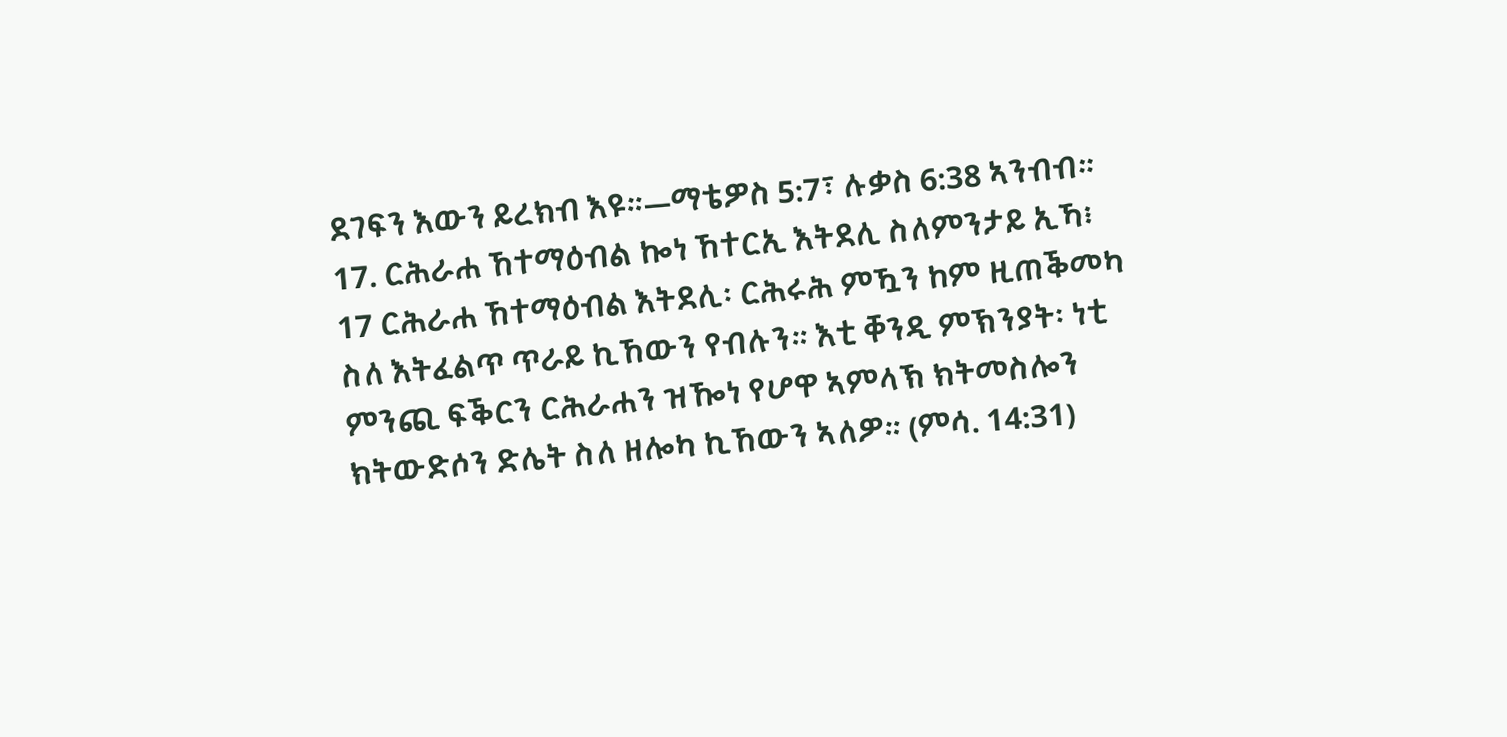ደገፍን እውን ይረክብ እዩ።—ማቴዎስ 5:7፣ ሉቃስ 6:38 ኣንብብ።
17. ርሕራሐ ኸተማዕብል ኰነ ኸተርኢ እትደሊ ስለምንታይ ኢኻ፧
17 ርሕራሐ ኸተማዕብል እትደሊ፡ ርሕሩሕ ምዃን ከም ዚጠቕመካ ስለ እትፈልጥ ጥራይ ኪኸውን የብሉን። እቲ ቐንዲ ምኽንያት፡ ነቲ ምንጪ ፍቕርን ርሕራሐን ዝዀነ የሆዋ ኣምላኽ ክትመስሎን ክትውድሶን ድሌት ስለ ዘሎካ ኪኸውን ኣለዎ። (ምሳ. 14:31)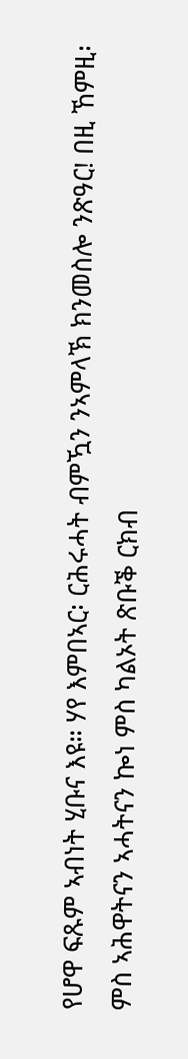የሆዋ ፍጹም ኣብነት ሂቡና እዩ። ሃየ እምበኣር፡ ርሕሩሓት ብምዃን ንኣምላኽ ክንመስሎ ንጽዓር! በዚ ኸምዚ፡ ምስ ኣሕዋትናን ኣሓትናን ኰነ ምስ ካልኦት ጽቡቕ ርክብ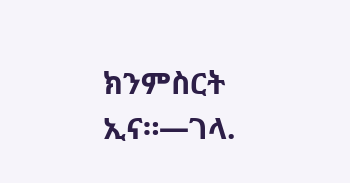ክንምስርት ኢና።—ገላ.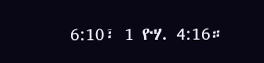6:10፣ 1 ዮሃ. 4:16።